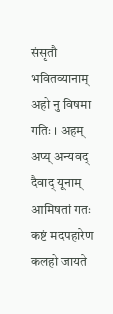संसृतौ भवितव्यानाम् अहो नु विषमा गतिः । अहम् अप्य् अन्यवद् दैवाद् यूनाम् आमिषतां गतः
कष्टं मदपहारेण कलहो जायते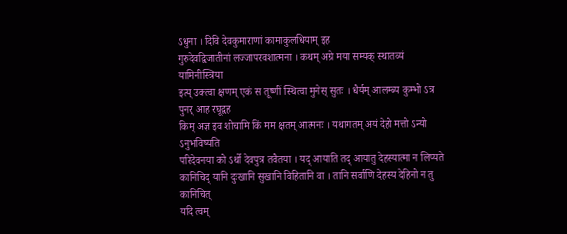ऽधुना । दिवि देवकुमाराणां कामाकुलधियाम् इह
गुरुदेवद्विजातीनां लज्जापरवशात्मना । कथम् अग्रे मया सम्यक् स्थातव्यं यामिनीस्त्रिया
इत्य् उक्त्वा क्षणम् एकं स तूष्णीं स्थित्वा मुनेस् सुतः । धैर्यम् आलम्ब्य कुम्भो ऽत्र पुनर् आह रघूद्वह
किम् अज्ञ इव शोचामि किं मम क्षतम् आत्मनः । यथागतम् अयं देहो मत्तो ऽन्यो ऽनुभविष्यति
परिदेवनया को ऽर्थो देवपुत्र तवैतया । यद् आयाति तद् आयातु देहस्यात्मा न लिप्यते
कानिचिद् यानि दुःखानि सुखानि विहितानि वा । तानि सर्वाणि देहस्य देहिनो न तु कानिचित्
यदि त्वम्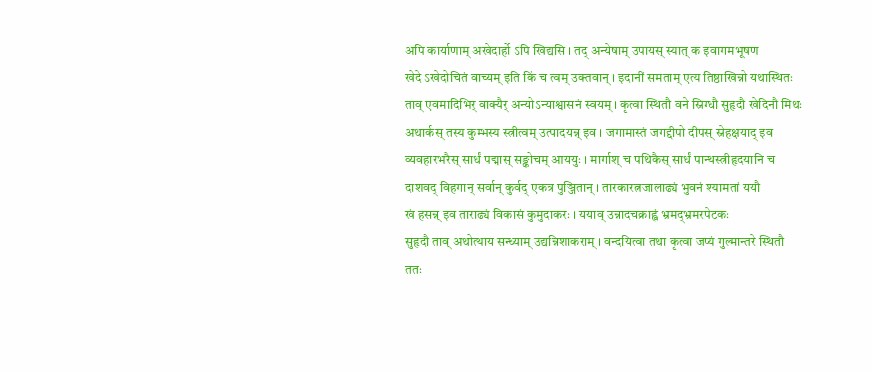अपि कार्याणाम् अखेदार्हो ऽपि खिद्यसि । तद् अन्येषाम् उपायस् स्यात् क इवागमभूषण
खेदे ऽखेदोचितं वाच्यम् इति किं च त्वम् उक्तवान् । इदानीं समताम् एत्य तिष्ठाखिन्नो यथास्थितः
ताव् एवमादिभिर् वाक्यैर् अन्योऽन्याश्वासनं स्वयम् । कृत्वा स्थितौ वने स्निग्धौ सुहृदौ खेदिनौ मिथः
अथार्कस् तस्य कुम्भस्य स्त्रीत्वम् उत्पादयन्न् इव । जगामास्तं जगद्दीपो दीपस् स्नेहक्षयाद् इव
व्यवहारभरैस् सार्धं पद्मास् सङ्कोचम् आययुः । मार्गाश् च पथिकैस् सार्धं पान्थस्त्रीहृदयानि च
दाशवद् विहगान् सर्वान् कुर्वद् एकत्र पुञ्जितान् । तारकारत्नजालाढ्यं भुवनं श्यामतां ययौ
खं हसन्न् इव ताराढ्यं विकासं कुमुदाकरः । ययाव् उन्नादचक्राह्वं भ्रमद्भ्रमरपेटकः
सुहृदौ ताव् अथोत्थाय सन्ध्याम् उद्यन्निशाकराम् । वन्दयित्वा तथा कृत्वा जप्यं गुल्मान्तरे स्थितौ
ततः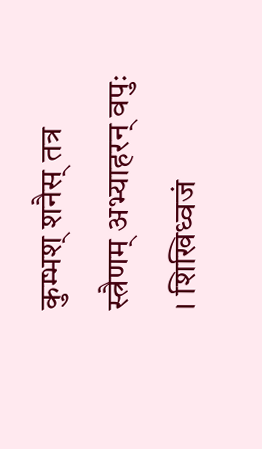कुम्भश् शनैस् तत्र स्त्रैणम् अभ्याहरन् वपुः । शिखिध्वजं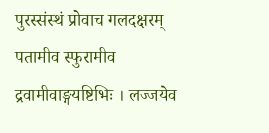पुरस्संस्थं प्रोवाच गलदक्षरम्
पतामीव स्फुरामीव द्रवामीवाङ्गयष्टिभिः । लज्जयेव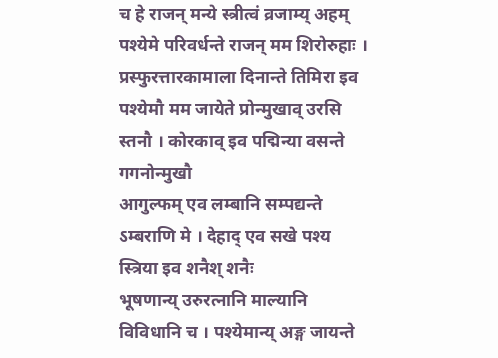च हे राजन् मन्ये स्त्रीत्वं व्रजाम्य् अहम्
पश्येमे परिवर्धन्ते राजन् मम शिरोरुहाः । प्रस्फुरत्तारकामाला दिनान्ते तिमिरा इव
पश्येमौ मम जायेते प्रोन्मुखाव् उरसि स्तनौ । कोरकाव् इव पद्मिन्या वसन्ते गगनोन्मुखौ
आगुल्फम् एव लम्बानि सम्पद्यन्ते ऽम्बराणि मे । देहाद् एव सखे पश्य स्त्रिया इव शनैश् शनैः
भूषणान्य् उरुरत्नानि माल्यानि विविधानि च । पश्येमान्य् अङ्ग जायन्ते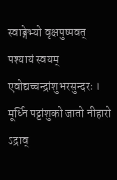स्वाङ्गेभ्यो वृक्षपुष्पवत्
पश्यायं स्वयम् एवोद्यच्चन्द्रांशुभरसुन्दरः । मूर्ध्नि पट्टांशुको जातो नीहारो ऽद्राव्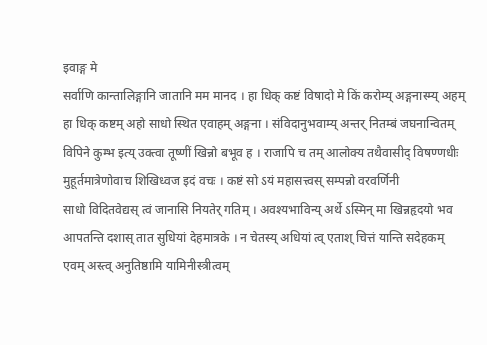इवाङ्ग मे
सर्वाणि कान्तालिङ्गानि जातानि मम मानद । हा धिक् कष्टं विषादो मे किं करोम्य् अङ्गनास्म्य् अहम्
हा धिक् कष्टम् अहो साधो स्थित एवाहम् अङ्गना । संविदानुभवाम्य् अन्तर् नितम्बं जघनान्वितम्
विपिने कुम्भ इत्य् उक्त्वा तूष्णीं खिन्नो बभूव ह । राजापि च तम् आलोक्य तथैवासीद् विषण्णधीः
मुहूर्तमात्रेणोवाच शिखिध्वज इदं वचः । कष्टं सो ऽयं महासत्त्वस् सम्पन्नो वरवर्णिनी
साधो विदितवेद्यस् त्वं जानासि नियतेर् गतिम् । अवश्यभाविन्य् अर्थे ऽस्मिन् मा खिन्नहृदयो भव
आपतन्ति दशास् तात सुधियां देहमात्रके । न चेतस्य् अधियां त्व् एताश् चित्तं यान्ति सदेहकम्
एवम् अस्त्व् अनुतिष्ठामि यामिनीस्त्रीत्वम्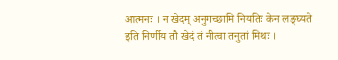आत्मनः । न खेदम् अनुगच्छामि नियतिः केन लङ्घ्यते
इति निर्णीय तौ खेदं तं नीत्वा तनुतां मिथः ।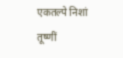एकतल्पे निशां तूष्णीं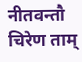नीतवन्तौ चिरेण ताम्